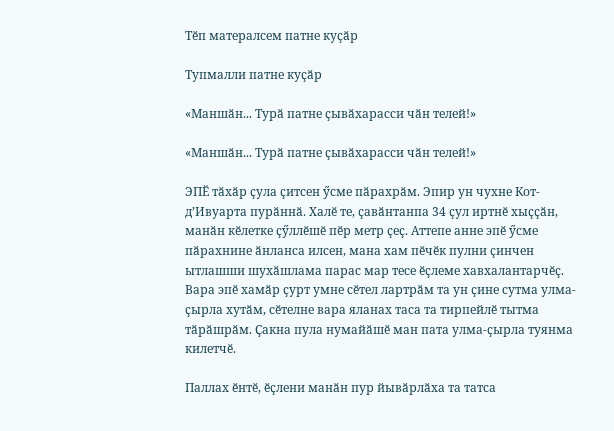Тӗп матералсем патне куҫӑр

Тупмалли патне куҫӑр

«Маншӑн... Турӑ патне ҫывӑхарасси чӑн телей!»

«Маншӑн... Турӑ патне ҫывӑхарасси чӑн телей!»

ЭПӖ тӑхӑр ҫула ҫитсен ӳсме пӑрахрӑм. Эпир ун чухне Кот-д’Ивуарта пурӑннӑ. Халӗ те, ҫавӑнтанпа 34 ҫул иртнӗ хыҫҫӑн, манӑн кӗлетке ҫӳллӗшӗ пӗр метр ҫеҫ. Аттепе анне эпӗ ӳсме пӑрахнине ӑнланса илсен, мана хам пӗчӗк пулни ҫинчен ытлашши шухӑшлама парас мар тесе ӗҫлеме хавхалантарчӗҫ. Вара эпӗ хамӑр ҫурт умне сӗтел лартрӑм та ун ҫине сутма улма-ҫырла хутӑм, сӗтелне вара яланах таса та тирпейлӗ тытма тӑрӑшрӑм. Ҫакна пула нумайӑшӗ ман пата улма-ҫырла туянма килетчӗ.

Паллах ӗнтӗ, ӗҫлени манӑн пур йывӑрлӑха та татса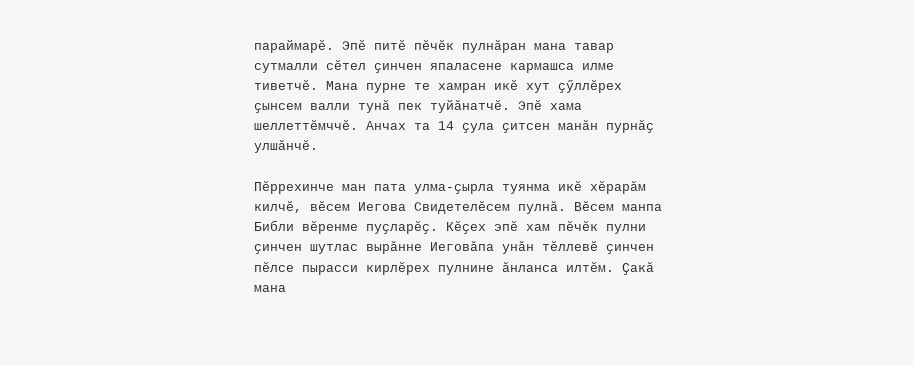параймарӗ. Эпӗ питӗ пӗчӗк пулнӑран мана тавар сутмалли сӗтел ҫинчен япаласене кармашса илме тиветчӗ. Мана пурне те хамран икӗ хут ҫӳллӗрех ҫынсем валли тунӑ пек туйӑнатчӗ. Эпӗ хама шеллеттӗмччӗ. Анчах та 14 ҫула ҫитсен манӑн пурнӑҫ улшӑнчӗ.

Пӗррехинче ман пата улма-ҫырла туянма икӗ хӗрарӑм килчӗ, вӗсем Иегова Свидетелӗсем пулнӑ. Вӗсем манпа Библи вӗренме пуҫларӗҫ. Кӗҫех эпӗ хам пӗчӗк пулни ҫинчен шутлас вырӑнне Иеговӑпа унӑн тӗллевӗ ҫинчен пӗлсе пырасси кирлӗрех пулнине ӑнланса илтӗм. Ҫакӑ мана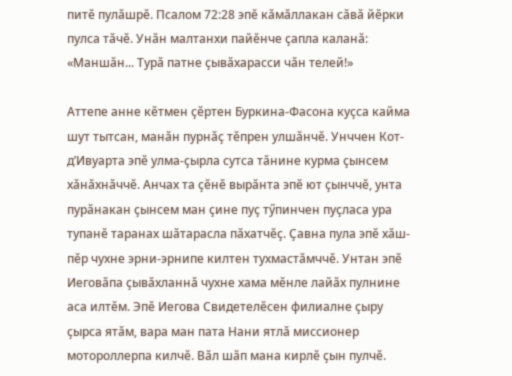питӗ пулӑшрӗ. Псалом 72:28 эпӗ кӑмӑллакан сӑвӑ йӗрки пулса тӑчӗ. Унӑн малтанхи пайӗнче ҫапла каланӑ: «Маншӑн... Турӑ патне ҫывӑхарасси чӑн телей!»

Аттепе анне кӗтмен ҫӗртен Буркина-Фасона куҫса кайма шут тытсан, манӑн пурнӑҫ тӗпрен улшӑнчӗ. Унччен Кот-д’Ивуарта эпӗ улма-ҫырла сутса тӑнине курма ҫынсем хӑнӑхнӑччӗ. Анчах та ҫӗнӗ вырӑнта эпӗ ют ҫынччӗ, унта пурӑнакан ҫынсем ман ҫине пуҫ тӳпинчен пуҫласа ура тупанӗ таранах шӑтарасла пӑхатчӗҫ. Ҫавна пула эпӗ хӑш-пӗр чухне эрни-эрнипе килтен тухмастӑмччӗ. Унтан эпӗ Иеговӑпа ҫывӑхланнӑ чухне хама мӗнле лайӑх пулнине аса илтӗм. Эпӗ Иегова Свидетелӗсен филиалне ҫыру ҫырса ятӑм, вара ман пата Нани ятлӑ миссионер мотороллерпа килчӗ. Вӑл шӑп мана кирлӗ ҫын пулчӗ.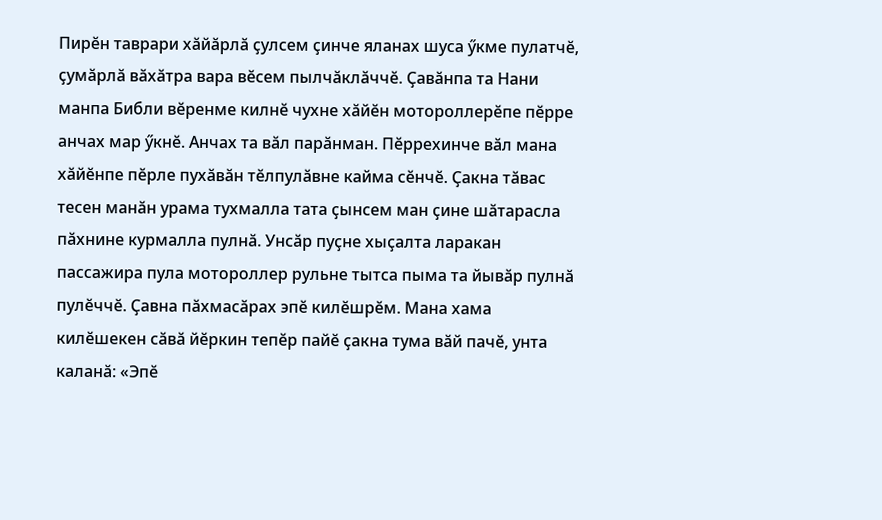Пирӗн таврари хӑйӑрлӑ ҫулсем ҫинче яланах шуса ӳкме пулатчӗ, ҫумӑрлӑ вӑхӑтра вара вӗсем пылчӑклӑччӗ. Ҫавӑнпа та Нани манпа Библи вӗренме килнӗ чухне хӑйӗн мотороллерӗпе пӗрре анчах мар ӳкнӗ. Анчах та вӑл парӑнман. Пӗррехинче вӑл мана хӑйӗнпе пӗрле пухӑвӑн тӗлпулӑвне кайма сӗнчӗ. Ҫакна тӑвас тесен манӑн урама тухмалла тата ҫынсем ман ҫине шӑтарасла пӑхнине курмалла пулнӑ. Унсӑр пуҫне хыҫалта ларакан пассажира пула мотороллер рульне тытса пыма та йывӑр пулнӑ пулӗччӗ. Ҫавна пӑхмасӑрах эпӗ килӗшрӗм. Мана хама килӗшекен сӑвӑ йӗркин тепӗр пайӗ ҫакна тума вӑй пачӗ, унта каланӑ: «Эпӗ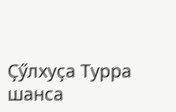Ҫӳлхуҫа Турра шанса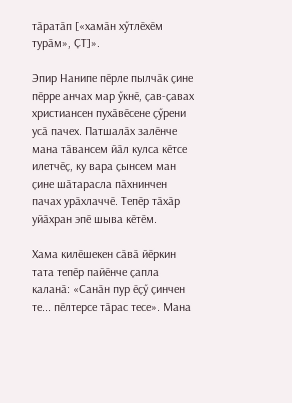тӑратӑп [«хамӑн хӳтлӗхӗм турӑм», ҪТ]».

Эпир Нанипе пӗрле пылчӑк ҫине пӗрре анчах мар ӳкнӗ, ҫав-ҫавах христиансен пухӑвӗсене ҫӳрени усӑ пачех. Патшалӑх залӗнче мана тӑвансем йӑл кулса кӗтсе илетчӗҫ, ку вара ҫынсем ман ҫине шӑтарасла пӑхнинчен пачах урӑхлаччӗ. Тепӗр тӑхӑр уйӑхран эпӗ шыва кӗтӗм.

Хама килӗшекен сӑвӑ йӗркин тата тепӗр пайӗнче ҫапла каланӑ: «Санӑн пур ӗҫӳ ҫинчен те... пӗлтерсе тӑрас тесе». Мана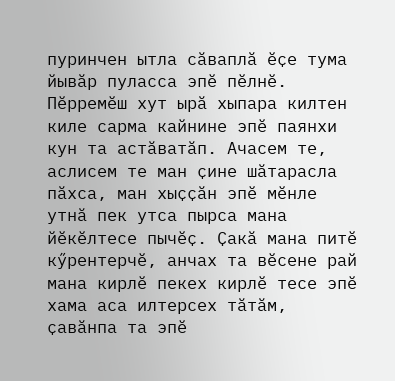пуринчен ытла сӑваплӑ ӗҫе тума йывӑр пуласса эпӗ пӗлнӗ. Пӗрремӗш хут ырӑ хыпара килтен киле сарма кайнине эпӗ паянхи кун та астӑватӑп. Ачасем те, аслисем те ман ҫине шӑтарасла пӑхса, ман хыҫҫӑн эпӗ мӗнле утнӑ пек утса пырса мана йӗкӗлтесе пычӗҫ. Ҫакӑ мана питӗ кӳрентерчӗ, анчах та вӗсене рай мана кирлӗ пекех кирлӗ тесе эпӗ хама аса илтерсех тӑтӑм, ҫавӑнпа та эпӗ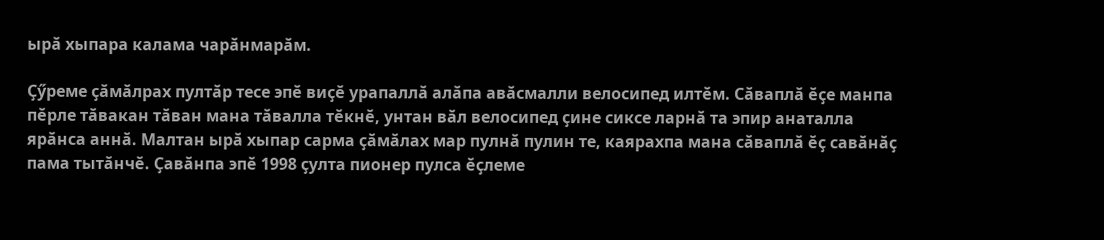ырӑ хыпара калама чарӑнмарӑм.

Ҫӳреме ҫӑмӑлрах пултӑр тесе эпӗ виҫӗ урапаллӑ алӑпа авӑсмалли велосипед илтӗм. Сӑваплӑ ӗҫе манпа пӗрле тӑвакан тӑван мана тӑвалла тӗкнӗ, унтан вӑл велосипед ҫине сиксе ларнӑ та эпир анаталла ярӑнса аннӑ. Малтан ырӑ хыпар сарма ҫӑмӑлах мар пулнӑ пулин те, каярахпа мана сӑваплӑ ӗҫ савӑнӑҫ пама тытӑнчӗ. Ҫавӑнпа эпӗ 1998 ҫулта пионер пулса ӗҫлеме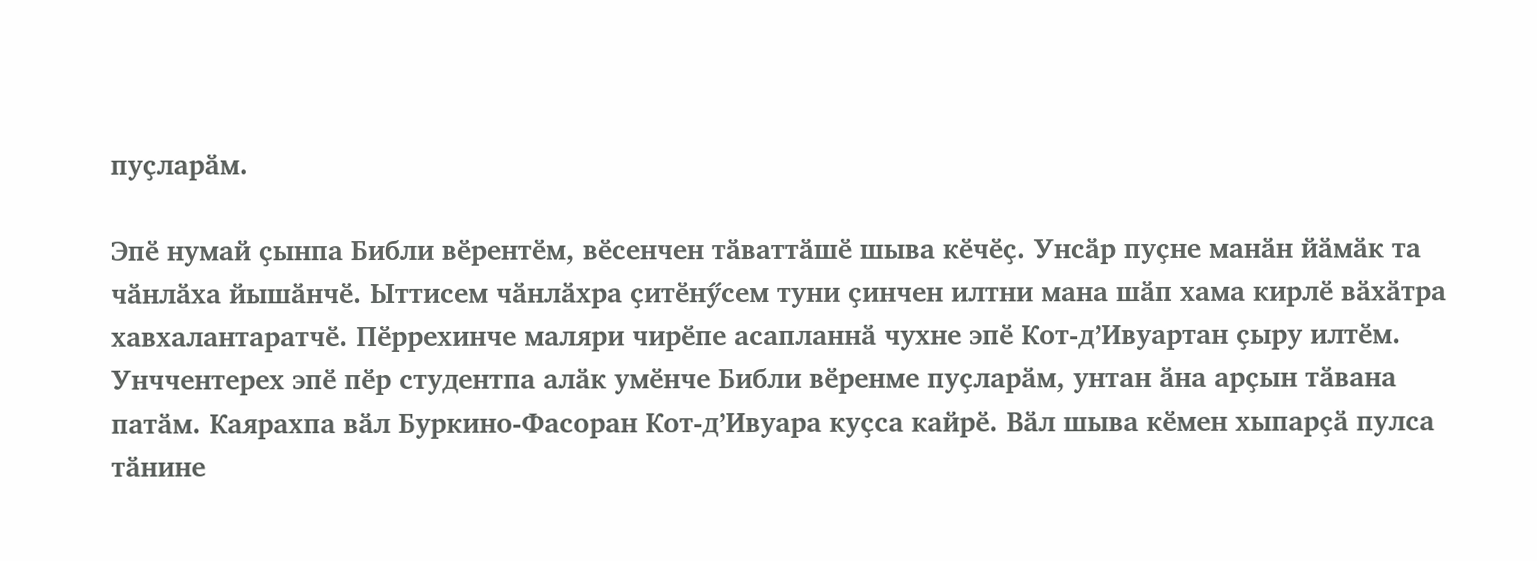пуҫларӑм.

Эпӗ нумай ҫынпа Библи вӗрентӗм, вӗсенчен тӑваттӑшӗ шыва кӗчӗҫ. Унсӑр пуҫне манӑн йӑмӑк та чӑнлӑха йышӑнчӗ. Ыттисем чӑнлӑхра ҫитӗнӳсем туни ҫинчен илтни мана шӑп хама кирлӗ вӑхӑтра хавхалантаратчӗ. Пӗррехинче маляри чирӗпе асапланнӑ чухне эпӗ Кот-д’Ивуартан ҫыру илтӗм. Унччентерех эпӗ пӗр студентпа алӑк умӗнче Библи вӗренме пуҫларӑм, унтан ӑна арҫын тӑвана патӑм. Каярахпа вӑл Буркино-Фасоран Кот-д’Ивуара куҫса кайрӗ. Вӑл шыва кӗмен хыпарҫӑ пулса тӑнине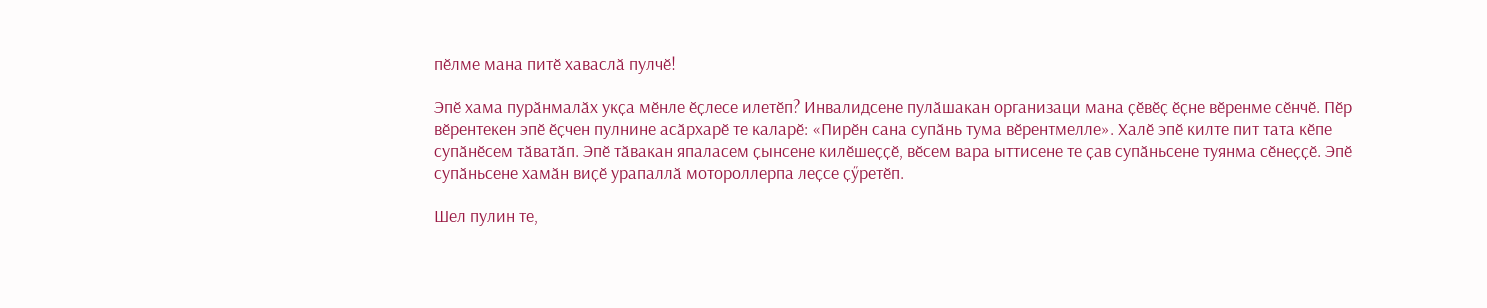пӗлме мана питӗ хаваслӑ пулчӗ!

Эпӗ хама пурӑнмалӑх укҫа мӗнле ӗҫлесе илетӗп? Инвалидсене пулӑшакан организаци мана ҫӗвӗҫ ӗҫне вӗренме сӗнчӗ. Пӗр вӗрентекен эпӗ ӗҫчен пулнине асӑрхарӗ те каларӗ: «Пирӗн сана супӑнь тума вӗрентмелле». Халӗ эпӗ килте пит тата кӗпе супӑнӗсем тӑватӑп. Эпӗ тӑвакан япаласем ҫынсене килӗшеҫҫӗ, вӗсем вара ыттисене те ҫав супӑньсене туянма сӗнеҫҫӗ. Эпӗ супӑньсене хамӑн виҫӗ урапаллӑ мотороллерпа леҫсе ҫӳретӗп.

Шел пулин те,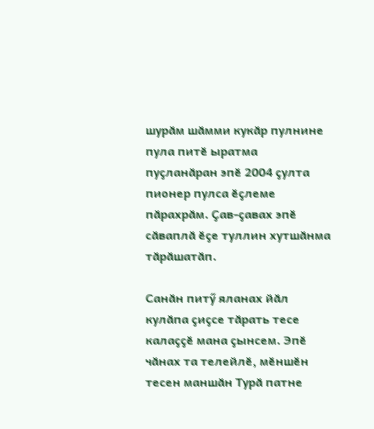шурӑм шӑмми кукӑр пулнине пула питӗ ыратма пуҫланӑран эпӗ 2004 ҫулта пионер пулса ӗҫлеме пӑрахрӑм. Ҫав-ҫавах эпӗ сӑваплӑ ӗҫе туллин хутшӑнма тӑрӑшатӑп.

Санӑн питӳ яланах йӑл кулӑпа ҫиҫсе тӑрать тесе калаҫҫӗ мана ҫынсем. Эпӗ чӑнах та телейлӗ, мӗншӗн тесен маншӑн Турӑ патне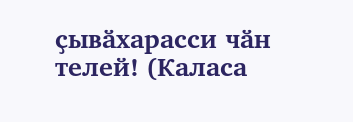ҫывӑхарасси чӑн телей! (Каласа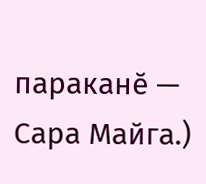параканӗ — Сара Майга.)